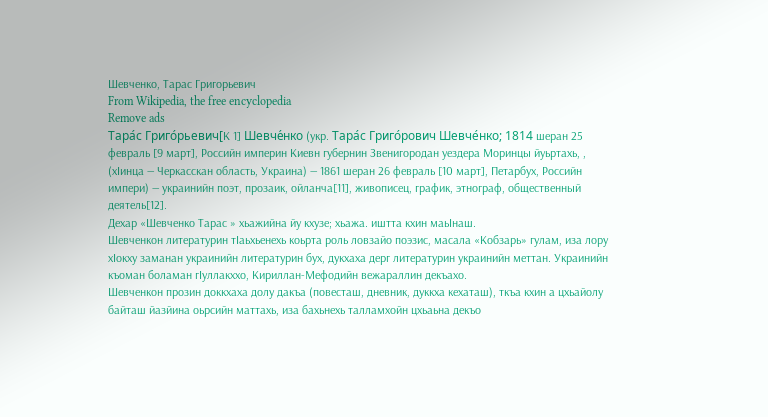Шевченко, Тарас Григорьевич
From Wikipedia, the free encyclopedia
Remove ads
Тара́с Григо́рьевич[К 1] Шевче́нко (укр. Тара́с Григо́рович Шевче́нко; 1814 шеран 25 февраль [9 март], Российн империн Киевн губернин Звенигородан уездера Моринцы йуьртахь, , (хӀинца — Черкасскан область, Украина) — 1861 шеран 26 февраль [10 март], Петарбух, Российн импери) — украинийн поэт, прозаик, ойланча[11], живописец, график, этнограф, общественный деятель[12].
Дехар «Шевченко Тарас » хьажийна йу кхузе; хьажа. иштта кхин маьӀнаш.
Шевченкон литературин тӀаьхьенехь коьрта роль ловзайо поэзис, масала «Кобзарь» гулам, иза лору хӀокху заманан украинийн литературин бух, дукхаха дерг литературин украинийн меттан. Украинийн къоман боламан гӀуллакххо, Кириллан-Мефодийн вежараллин декъахо.
Шевченкон прозин доккхаха долу дакъа (повесташ, дневник, дуккха кехаташ), ткъа кхин а цхьайолу байташ йазйина оьрсийн маттахь, иза бахьнехь талламхойн цхьаьна декъо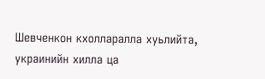Шевченкон кхолларалла хуьлийта, украинийн хилла ца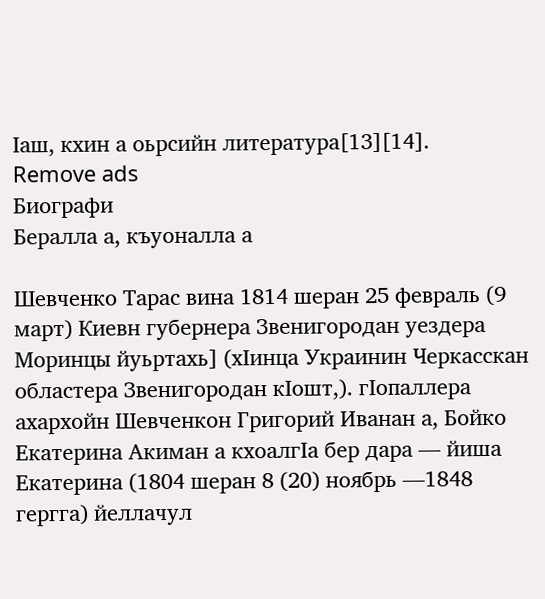Ӏаш, кхин а оьрсийн литература[13][14].
Remove ads
Биографи
Бералла а, къуоналла а

Шевченко Тарас вина 1814 шеран 25 февраль (9 март) Киевн губернера Звенигородан уездера Моринцы йуьртахь] (хӀинца Украинин Черкасскан областера Звенигородан кӀошт,). гӀопаллера ахархойн Шевченкон Григорий Иванан а, Бойко Екатерина Акиман а кхоалгӀа бер дара — йиша Екатерина (1804 шеран 8 (20) ноябрь —1848 гергга) йеллачул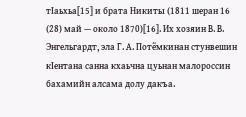тӀаьхьа[15] и брата Никиты (1811 шеран 16 (28) май — около 1870)[16]. Их хозяин В. В. Энгельгардт, эла Г. А. Потёмкинан стунвешин кӀентана санна кхаьчна цуьнан малороссин бахамийн алсама долу дакъа.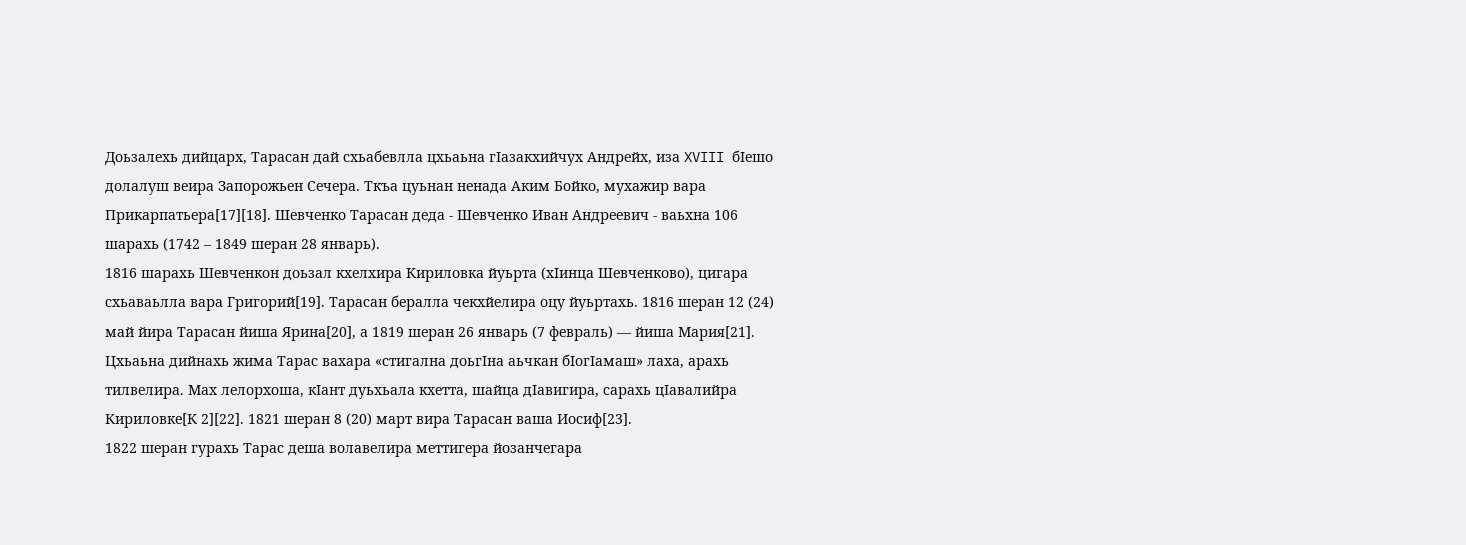Доьзалехь дийцарх, Тарасан дай схьабевлла цхьаьна гӀазакхийчух Андрейх, иза XVIII бӀешо долалуш веира Запорожьен Сечера. Ткъа цуьнан ненада Аким Бойко, мухажир вара Прикарпатьера[17][18]. Шевченко Тарасан деда - Шевченко Иван Андреевич - ваьхна 106 шарахь (1742 – 1849 шеран 28 январь).
1816 шарахь Шевченкон доьзал кхелхира Кириловка йуьрта (хӀинца Шевченково), цигара схьаваьлла вара Григорий[19]. Тарасан бералла чекхйелира оцу йуьртахь. 1816 шеран 12 (24) май йира Тарасан йиша Ярина[20], а 1819 шеран 26 январь (7 февраль) — йиша Мария[21]. Цхьаьна дийнахь жима Тарас вахара «стигална доьгӀна аьчкан бӀогӀамаш» лаха, арахь тилвелира. Мах лелорхоша, кӀант дуьхьала кхетта, шайца дӀавигира, сарахь цӀавалийра Кириловке[К 2][22]. 1821 шеран 8 (20) март вира Тарасан ваша Иосиф[23].
1822 шеран гурахь Тарас деша волавелира меттигера йозанчегара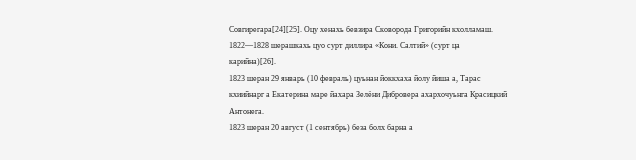Совгирегара[24][25]. Оцу хенахь бевзира Сковорода Григорийн кхолламаш. 1822—1828 шерашкахь цуо сурт диллира «Кони. Салтий» (сурт ца карийна)[26].
1823 шеран 29 январь (10 февраль) цуьнан йоккхаха йолу йиша а, Тарас кхиийнарг а Екатерина маре йахара Зелёни Дибровера ахархочуьнга Красицкий Антонега.
1823 шеран 20 август (1 сентябрь) беза болх барна а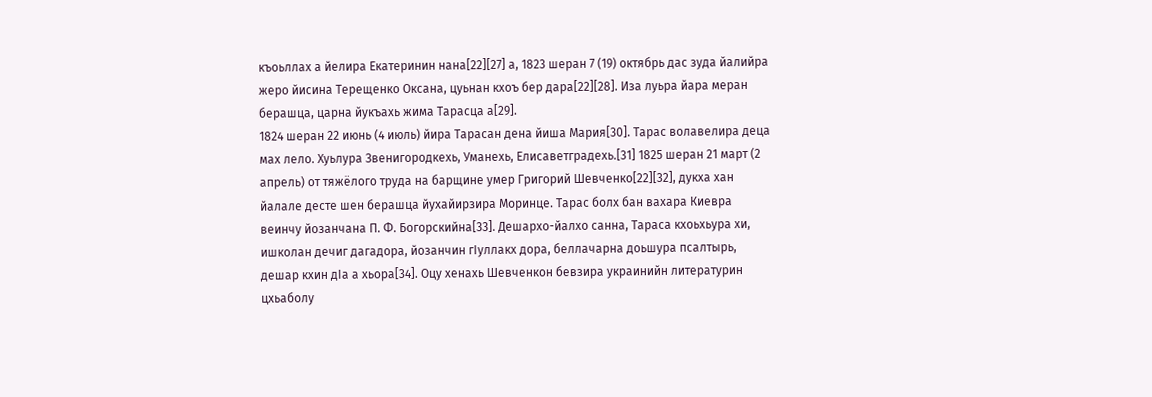къоьллах а йелира Екатеринин нана[22][27] а, 1823 шеран 7 (19) октябрь дас зуда йалийра жеро йисина Терещенко Оксана, цуьнан кхоъ бер дара[22][28]. Иза луьра йара меран берашца, царна йукъахь жима Тарасца а[29].
1824 шеран 22 июнь (4 июль) йира Тарасан дена йиша Мария[30]. Тарас волавелира деца мах лело. Хуьлура Звенигородкехь, Уманехь, Елисаветградехь.[31] 1825 шеран 21 март (2 апрель) от тяжёлого труда на барщине умер Григорий Шевченко[22][32], дукха хан йалале десте шен берашца йухайирзира Моринце. Тарас болх бан вахара Киевра веинчу йозанчана П. Ф. Богорскийна[33]. Дешархо-йалхо санна, Тараса кхоьхьура хи, ишколан дечиг дагадора, йозанчин гӀуллакх дора, беллачарна доьшура псалтырь, дешар кхин дӀа а хьора[34]. Оцу хенахь Шевченкон бевзира украинийн литературин цхьаболу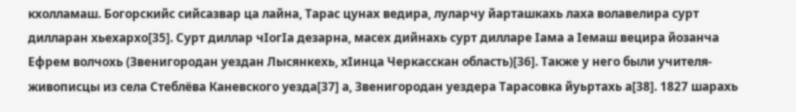кхолламаш. Богорскийс сийсазвар ца лайна, Тарас цунах ведира, луларчу йарташкахь лаха волавелира сурт дилларан хьехархо[35]. Сурт диллар чӀогӀа дезарна, масех дийнахь сурт дилларе Ӏама а Ӏемаш вецира йозанча Ефрем волчохь (Звенигородан уездан Лысянкехь, хӀинца Черкасскан область)[36]. Также у него были учителя-живописцы из села Стеблёва Каневского уезда[37] а, Звенигородан уездера Тарасовка йуьртахь а[38]. 1827 шарахь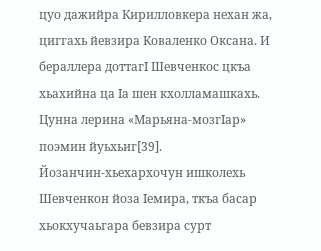цуо дажийра Кирилловкера нехан жа, циггахь йевзира Коваленко Оксана. И бераллера доттагӀ Шевченкос цкъа хьахийна ца Ӏа шен кхолламашкахь. Цунна лерина «Марьяна-мозгӀар» поэмин йуьхьиг[39].
Йозанчин-хьехархочун ишколехь Шевченкон йоза Ӏемира, ткъа басар хьокхучаьгара бевзира сурт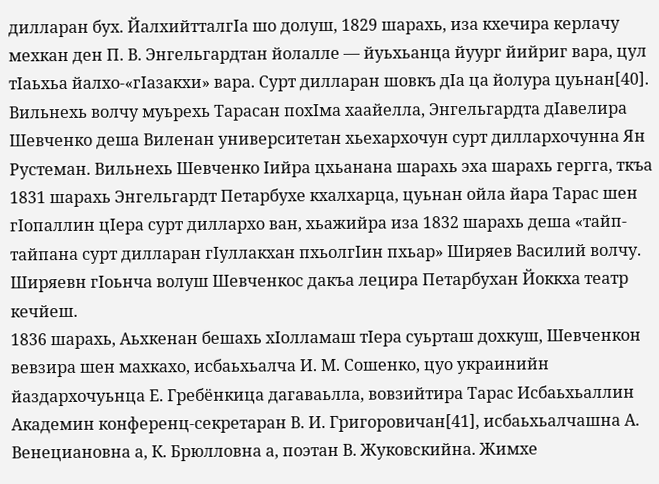дилларан бух. ЙалхийтталгӀа шо долуш, 1829 шарахь, иза кхечира керлачу мехкан ден П. В. Энгельгардтан йолалле — йуьхьанца йуург йийриг вара, цул тӀаьхьа йалхо-«гӀазакхи» вара. Сурт дилларан шовкъ дӀа ца йолура цуьнан[40].
Вильнехь волчу муьрехь Тарасан похӀма хаайелла, Энгельгардта дӀавелира Шевченко деша Виленан университетан хьехархочун сурт диллархочунна Ян Рустеман. Вильнехь Шевченко Ӏийра цхьанана шарахь эха шарахь гергга, ткъа 1831 шарахь Энгельгардт Петарбухе кхалхарца, цуьнан ойла йара Тарас шен гӀопаллин цӀера сурт диллархо ван, хьажийра иза 1832 шарахь деша «тайп-тайпана сурт дилларан гӀуллакхан пхьолгӀин пхьар» Ширяев Василий волчу. Ширяевн гӀоьнча волуш Шевченкос дакъа лецира Петарбухан Йоккха театр кечйеш.
1836 шарахь, Аьхкенан бешахь хӀолламаш тӀера суьрташ дохкуш, Шевченкон вевзира шен махкахо, исбаьхьалча И. М. Сошенко, цуо украинийн йаздархочуьнца Е. Гребёнкица дагаваьлла, вовзийтира Тарас Исбаьхьаллин Академин конференц-секретаран В. И. Григоровичан[41], исбаьхьалчашна А. Венециановна а, К. Брюлловна а, поэтан В. Жуковскийна. Жимхе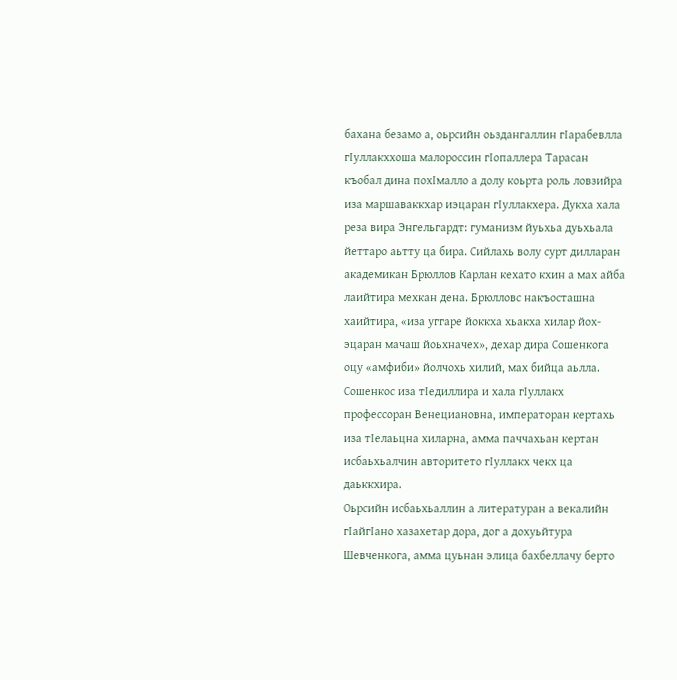бахана безамо а, оьрсийн оьздангаллин гӀарабевлла гӀуллакххоша малороссин гӀопаллера Тарасан къобал дина похӀмалло а долу коьрта роль ловзийра иза маршаваккхар иэцаран гӀуллакхера. Дукха хала реза вира Энгельгардт: гуманизм йуьхьа дуьхьала йеттаро аьтту ца бира. Сийлахь волу сурт дилларан академикан Брюллов Карлан кехато кхин а мах айба лаийтира мехкан дена. Брюлловс накъосташна хаийтира, «иза уггаре йоккха хьакха хилар йох-эцаран мачаш йоьхначех», дехар дира Сошенкога оцу «амфиби» йолчохь хилий, мах бийца аьлла. Сошенкос иза тӀедиллира и хала гӀуллакх профессоран Венециановна, императоран кертахь иза тӀелаьцна хиларна, амма паччахьан кертан исбаьхьалчин авторитето гӀуллакх чекх ца даьккхира.
Оьрсийн исбаьхьаллин а литературан а векалийн гӀайгӀано хазахетар дора, дог а дохуьйтура Шевченкога, амма цуьнан элица бахбеллачу берто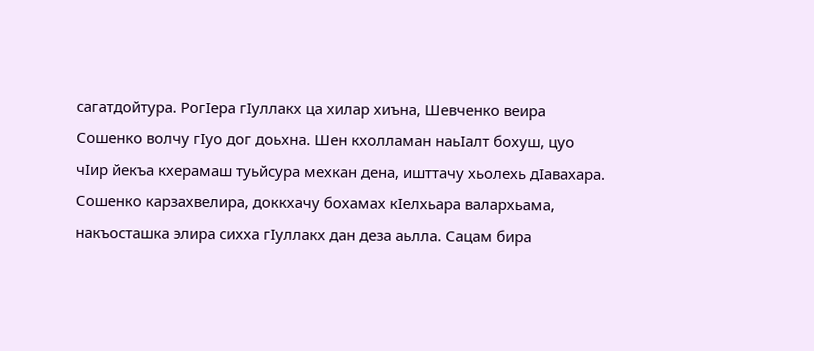сагатдойтура. РогӀера гӀуллакх ца хилар хиъна, Шевченко веира Сошенко волчу гӀуо дог доьхна. Шен кхолламан наьӀалт бохуш, цуо чӀир йекъа кхерамаш туьйсура мехкан дена, ишттачу хьолехь дӀавахара. Сошенко карзахвелира, доккхачу бохамах кӀелхьара валархьама, накъосташка элира сихха гӀуллакх дан деза аьлла. Сацам бира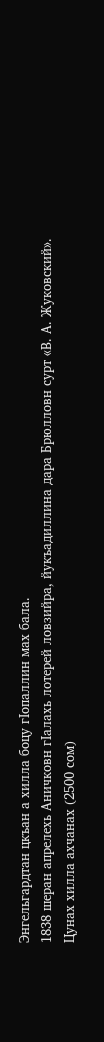Энгельгардтан цкъан а хилла боцу гӀопаллин мах бала.
1838 шеран апрелехь Аничковн гӀалахь лотерей ловзийра, йукъадиллина дара Брюлловн сурт «В. А. Жуковский». Цунах хилла ахчанах (2500 сом)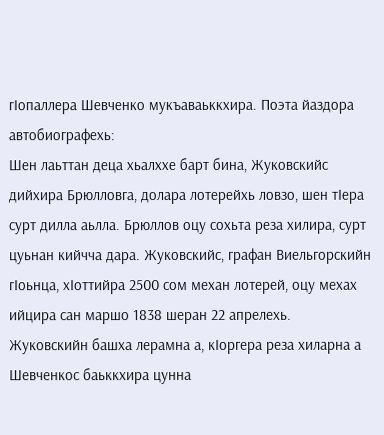гӀопаллера Шевченко мукъаваьккхира. Поэта йаздора автобиографехь:
Шен лаьттан деца хьалххе барт бина, Жуковскийс дийхира Брюлловга, долара лотерейхь ловзо, шен тӀера сурт дилла аьлла. Брюллов оцу сохьта реза хилира, сурт цуьнан кийчча дара. Жуковскийс, графан Виельгорскийн гӀоьнца, хӀоттийра 2500 сом механ лотерей, оцу мехах ийцира сан маршо 1838 шеран 22 апрелехь.
Жуковскийн башха лерамна а, кӀоргера реза хиларна а Шевченкос баьккхира цунна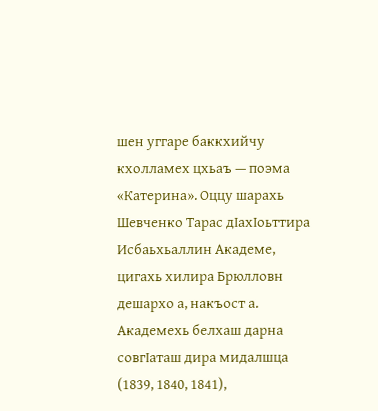шен уггаре баккхийчу кхолламех цхьаъ — поэма «Катерина». Оццу шарахь Шевченко Тарас дӀахӀоьттира Исбаьхьаллин Академе, цигахь хилира Брюлловн дешархо а, накъост а. Академехь белхаш дарна совгӀаташ дира мидалшца (1839, 1840, 1841),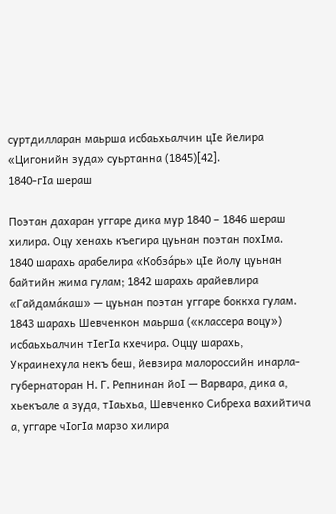суртдилларан маьрша исбаьхьалчин цӀе йелира «Цигонийн зуда» суьртанна (1845)[42].
1840-гӀа шераш

Поэтан дахаран уггаре дика мур 1840 – 1846 шераш хилира. Оцу хенахь къегира цуьнан поэтан похӀма.
1840 шарахь арабелира «Кобза́рь» цӀе йолу цуьнан байтийн жима гулам; 1842 шарахь арайевлира «Гайдама́каш» — цуьнан поэтан уггаре боккха гулам. 1843 шарахь Шевченкон маьрша («классера воцу») исбаьхьалчин тӀегӀа кхечира. Оццу шарахь, Украинехула некъ беш, йевзира малороссийн инарла-губернаторан Н. Г. Репнинан йоӀ — Варвара, дика а, хьекъале а зуда, тӀаьхьа, Шевченко Сибреха вахийтича а, уггаре чӀогӀа марзо хилира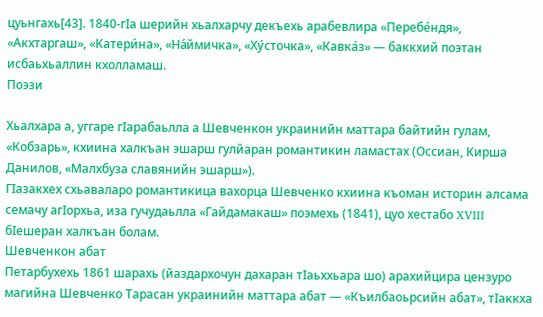цуьнгахь[43]. 1840-гӀа шерийн хьалхарчу декъехь арабевлира «Перебе́ндя», «Акхтаргаш», «Катери́на», «На́ймичка», «Ху́сточка», «Кавка́з» — баккхий поэтан исбаьхьаллин кхолламаш.
Поэзи

Хьалхара а, уггаре гӀарабаьлла а Шевченкон украинийн маттара байтийн гулам, «Кобзарь», кхиина халкъан эшарш гулйаран романтикин ламастах (Оссиан, Кирша Данилов, «Малхбуза славянийн эшарш»).
ГӀазакхех схьаваларо романтикица вахорца Шевченко кхиина къоман историн алсама семачу агӀорхьа, иза гучудаьлла «Гайдамакаш» поэмехь (1841), цуо хестабо XVIII бӀешеран халкъан болам.
Шевченкон абат
Петарбухехь 1861 шарахь (йаздархочун дахаран тӀаьххьара шо) арахийцира цензуро магийна Шевченко Тарасан украинийн маттара абат — «Къилбаоьрсийн абат», тӀаккха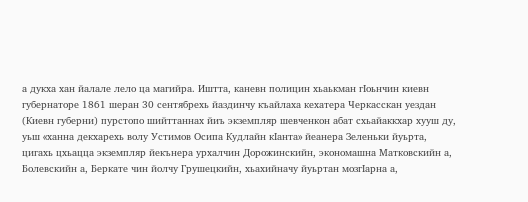а дукха хан йалале лело ца магийра. Иштта, каневн полицин хьаькман гӀоьнчин киевн губернаторе 1861 шеран 30 сентябрехь йаздинчу къайлаха кехатера Черкасскан уездан (Киевн губерни) пурстопо шийттаннах йиъ экземпляр шевченкон абат схьайаккхар хууш ду, уьш «ханна декхарехь волу Устимов Осипа Кудлайн кӀанта» йеанера Зеленьки йуьрта, цигахь цхьацца экземпляр йекънера урхалчин Дорожинскийн, экономашна Матковскийн а, Болевскийн а, Беркате чин йолчу Грушецкийн, хьахийначу йуьртан мозгӀарна а,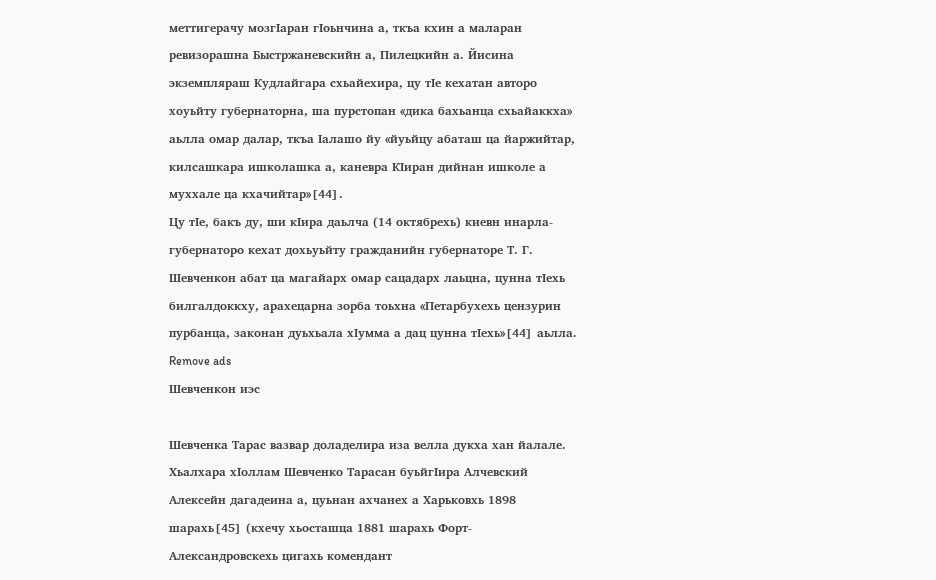меттигерачу мозгӀаран гӀоьнчина а, ткъа кхин а маларан ревизорашна Быстржаневскийн а, Пилецкийн а. Йисина экземпляраш Кудлайгара схьайехира, цу тӀе кехатан авторо хоуьйту губернаторна, ша пурстопан «дика бахьанца схьайаккха» аьлла омар далар, ткъа Ӏалашо йу «йуьйцу абаташ ца йаржийтар, килсашкара ишколашка а, каневра КӀиран дийнан ишколе а муххале ца кхачийтар»[44].
Цу тӀе, бакъ ду, ши кӀира даьлча (14 октябрехь) киевн инарла-губернаторо кехат дохьуьйту гражданийн губернаторе Т. Г. Шевченкон абат ца магайарх омар сацадарх лаьцна, цунна тӀехь билгалдоккху, арахецарна зорба тоьхна «Петарбухехь цензурин пурбанца, законан дуьхьала хӀумма а дац цунна тӀехь»[44] аьлла.
Remove ads
Шевченкон иэс

Шевченка Тарас вазвар доладелира иза велла дукха хан йалале. Хьалхара хӀоллам Шевченко Тарасан буьйгӀира Алчевский Алексейн дагадеина а, цуьнан ахчанех а Харьковхь 1898 шарахь[45] (кхечу хьосташца 1881 шарахь Форт-Александровскехь цигахь комендант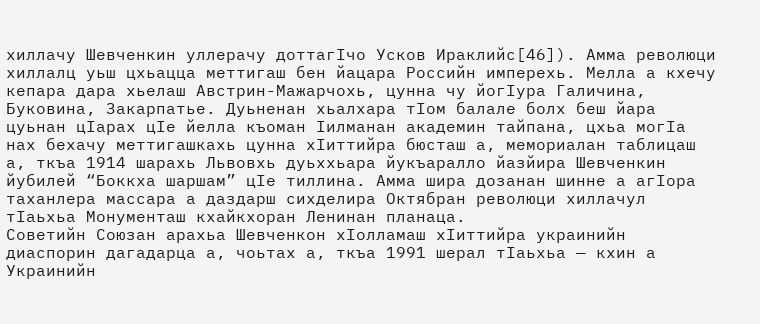хиллачу Шевченкин уллерачу доттагӀчо Усков Ираклийс[46]). Амма революци хиллалц уьш цхьацца меттигаш бен йацара Российн имперехь. Мелла а кхечу кепара дара хьелаш Австрин-Мажарчохь, цунна чу йогӀура Галичина, Буковина, Закарпатье. Дуьненан хьалхара тӀом балале болх беш йара цуьнан цӀарах цӀе йелла къоман Ӏилманан академин тайпана, цхьа могӀа нах бехачу меттигашкахь цунна хӀиттийра бюсташ а, мемориалан таблицаш а, ткъа 1914 шарахь Львовхь дуьххьара йукъаралло йазйира Шевченкин йубилей “Боккха шаршам” цӀе тиллина. Амма шира дозанан шинне а агӀора таханлера массара а даздарш сихделира Октябран революци хиллачул тӀаьхьа Монументаш кхайкхоран Ленинан планаца.
Советийн Союзан арахьа Шевченкон хӀолламаш хӀиттийра украинийн диаспорин дагадарца а, чоьтах а, ткъа 1991 шерал тӀаьхьа — кхин а Украинийн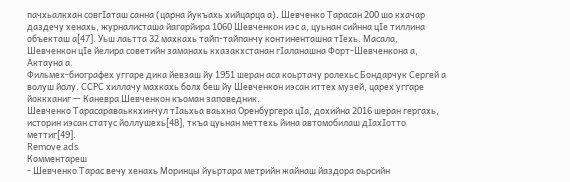пачхьалкхан совгӀаташ санна (царна йукъахь хийцарца а). Шевченко Тарасан 200 шо кхачар даздечу хенахь, журналисташа йагарйира 1060 Шевченкон иэс а, цуьнан сийнна цӀе тиллина объекташ а[47]. Уьш лаьтта 32 махкахь тайп-тайпанчу континенташна тӀехь. Масала, Шевченкон цӀе йелира советийн заманахь кхазакхстанан гӀаланашна Форт-Шевченкона а, Актауна а.
Фильмех-биографех уггаре дика йевзаш йу 1951 шеран аса коьртачу ролехьс Бондарчук Сергей а волуш йолу. ССРС хиллачу махкахь болх беш йу Шевченкон иэсан иттех музей, царех уггаре йоккханиг — Каневра Шевченкон къоман заповедник.
Шевченко Тарасараваьккхинчул тӀаьхьа ваьхна Оренбургера цӀа, дохийна 2016 шеран гергахь, историн иэсан статус йоллушехь[48], ткъа цуьнан меттехь йина автомобилаш дӀахӀотто меттиг[49].
Remove ads
Комментареш
- Шевченко Тарас вечу хенахь Моринцы йуьртара метрийн жайнаш йаздора оьрсийн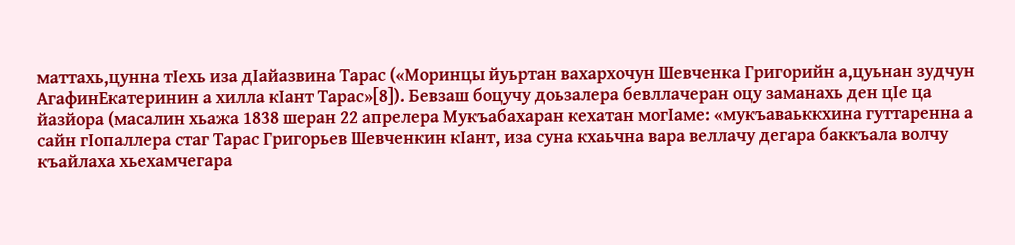маттахь,цунна тӀехь иза дӀайазвина Тарас («Моринцы йуьртан вахархочун Шевченка Григорийн а,цуьнан зудчун
АгафинЕкатеринин а хилла кӀант Тарас»[8]). Бевзаш боцучу доьзалера бевллачеран оцу заманахь ден цӀе ца йазйора (масалин хьажа 1838 шеран 22 апрелера Мукъабахаран кехатан могӀаме: «мукъаваьккхина гуттаренна а сайн гӀопаллера стаг Тарас Григорьев Шевченкин кӀант, иза суна кхаьчна вара веллачу дегара баккъала волчу къайлаха хьехамчегара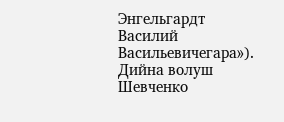Энгельгардт Василий Васильевичегара»). Дийна волуш Шевченко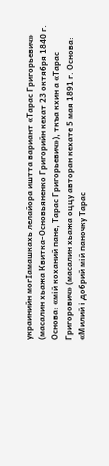украинийн могӀамашкахь лелайора иштта вариант «Тарас Григорьевич» (масалин хьажа Квитка-Основьяненко Григорийн кехат 23 октября 1840 г. Основа: «мій коханий пане, Тарас Григорьевич»), ткъа кхин а «Тарас Григорович» (масалин хьажа оццу авторан кехате 5 мая 1891 г. Основа: «Милий і добрий мій паночку Тарас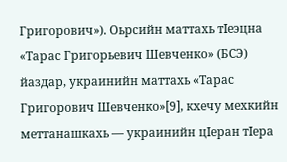Григорович»). Оьрсийн маттахь тӀеэцна «Тарас Григорьевич Шевченко» (БСЭ) йаздар, украинийн маттахь «Тарас Григорович Шевченко»[9], кхечу мехкийн меттанашкахь — украинийн цӀеран тӀера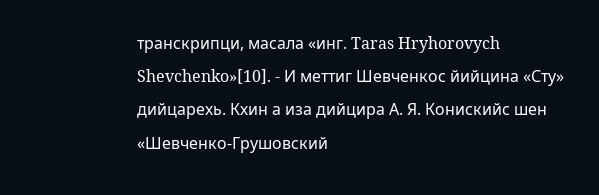транскрипци, масала «инг. Taras Hryhorovych Shevchenko»[10]. - И меттиг Шевченкос йийцина «Сту» дийцарехь. Кхин а иза дийцира А. Я. Конискийс шен «Шевченко-Грушовский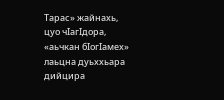Тарас» жайнахь, цуо чӀагӀдора, «аьчкан бӀогӀамех» лаьцна дуьххьара дийцира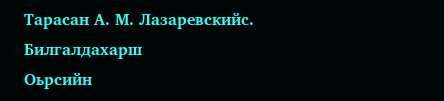Тарасан А. М. Лазаревскийс.
Билгалдахарш
Оьрсийн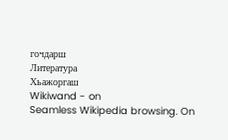гочдарш
Литература
Хьажоргаш
Wikiwand - on
Seamless Wikipedia browsing. On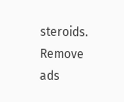steroids.
Remove ads